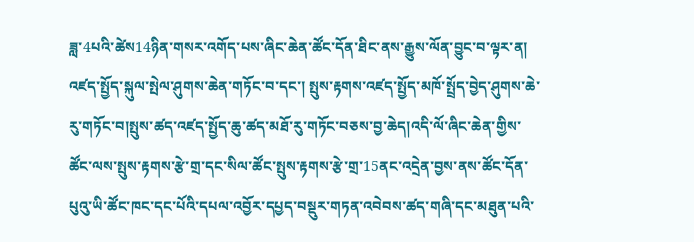ཟླ་4པའི་ཚེས14ཉིན་གསར་འགོད་པས་ཞིང་ཆེན་ཚོང་དོན་ཐིང་ནས་རྒྱུས་ལོན་བྱུང་བ་ལྟར་ན། འཛད་སྤྱོད་སྐུལ་སྤེལ་ཤུགས་ཆེན་གཏོང་བ་དང་། སྤུས་རྟགས་འཛད་སྤྱོད་མཁོ་སྤྲོད་བྱེད་ཤུགས་ཆེ་རུ་གཏོང་བ།སྤུས་ཚད་འཛད་སྤྱོད་ཆུ་ཚད་མཐོ་རུ་གཏོང་བཅས་བྱ་ཆེད།འདི་ལོ་ཞིང་ཆེན་གྱིས་ཚོང་ལས་སྤུས་རྟགས་རྩེ་གྲ་དང་སིལ་ཚོང་སྤུས་རྟགས་རྩེ་གྲ་15ནང་འདྲེན་བྱས་ནས་ཚོང་དོན་པུའུ་ཡི་ཚོང་ཁང་དང་པོའི་དཔལ་འབྱོར་དཔྱད་བསྡུར་གཏན་འབེབས་ཚད་གཞི་དང་མཐུན་པའི་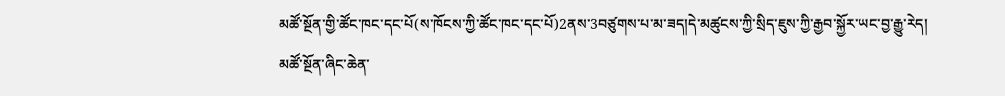མཚོ་སྔོན་གྱི་ཚོང་ཁང་དང་པོ(ས་ཁོངས་ཀྱི་ཚོང་ཁང་དང་པོ)2ནས་3བཙུགས་པ་མ་ཟད།དེ་མཚུངས་ཀྱི་སྲིད་ཇུས་ཀྱི་རྒྱབ་སྐྱོར་ཡང་བྱ་རྒྱུ་རེད།
མཚོ་སྔོན་ཞིང་ཆེན་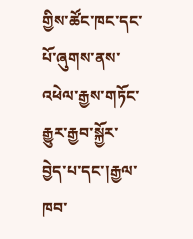གྱིས་ཚོང་ཁང་དང་པོ་ཞུགས་ནས་འཕེལ་རྒྱས་གཏོང་རྒྱུར་རྒྱབ་སྐྱོར་བྱེད་པ་དང་།རྒྱལ་ཁབ་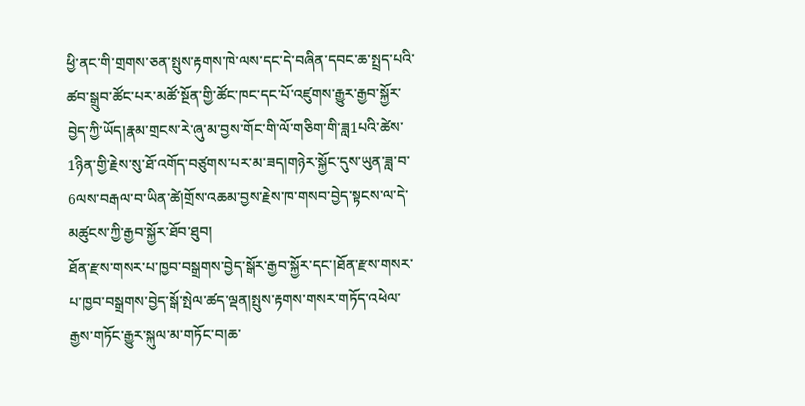ཕྱི་ནང་གི་གྲགས་ཅན་སྤུས་རྟགས་ཁེ་ལས་དང་དེ་བཞིན་དབང་ཆ་སྤྲད་པའི་ཚབ་སྒྲུབ་ཚོང་པར་མཚོ་སྔོན་གྱི་ཚོང་ཁང་དང་པོ་འཛུགས་རྒྱུར་རྒྱབ་སྐྱོར་བྱེད་ཀྱི་ཡོད།རྣམ་གྲངས་རེ་ཞུ་མ་བྱས་གོང་གི་ལོ་གཅིག་གི་ཟླ1པའི་ཚེས་1ཉིན་གྱི་རྗེས་སུ་ཐོ་འགོད་བཙུགས་པར་མ་ཟད།གཉེར་སྐྱོང་དུས་ཡུན་ཟླ་བ་6ལས་བརྒལ་བ་ཡིན་ཚེ།གྲོས་འཆམ་བྱས་རྗེས་ཁ་གསབ་བྱེད་སྟངས་ལ་དེ་མཚུངས་ཀྱི་རྒྱབ་སྐྱོར་ཐོབ་ཐུབ།
ཐོན་རྫས་གསར་པ་ཁྱབ་བསྒྲགས་བྱེད་སྒོར་རྒྱབ་སྐྱོར་དང་།ཐོན་རྫས་གསར་པ་ཁྱབ་བསྒྲགས་བྱེད་སྒོ་སྤེལ་ཚད་ལྡན།སྤུས་རྟགས་གསར་གཏོད་འཕེལ་རྒྱས་གཏོང་རྒྱུར་སྐུལ་མ་གཏོང་བ།ཆ་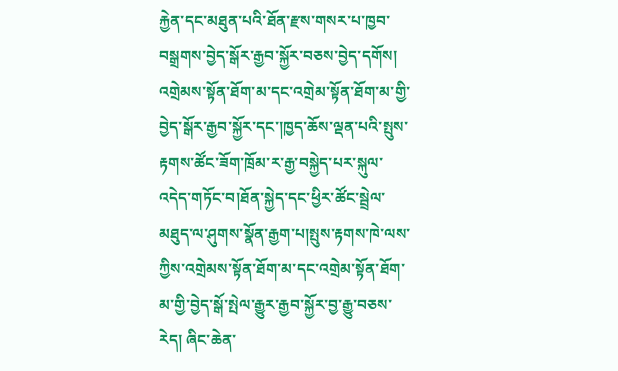རྐྱེན་དང་མཐུན་པའི་ཐོན་རྫས་གསར་པ་ཁྱབ་བསྒྲགས་བྱེད་སྒོར་རྒྱབ་སྐྱོར་བཅས་བྱེད་དགོས། འགྲེམས་སྟོན་ཐོག་མ་དང་འགྲེམ་སྟོན་ཐོག་མ་གྱི་བྱེད་སྒོར་རྒྱབ་སྐྱོར་དང་།ཁྱད་ཆོས་ལྡན་པའི་སྤུས་རྟགས་ཚོང་ཟོག་ཁྲོམ་ར་རྒྱ་བསྐྱེད་པར་སྐུལ་འདེད་གཏོང་བ།ཐོན་སྐྱེད་དང་ཕྱིར་ཚོང་སྦྲེལ་མཐུད་ལ་ཤུགས་སྣོན་རྒྱག་པ།སྤུས་རྟགས་ཁེ་ལས་ཀྱིས་འགྲེམས་སྟོན་ཐོག་མ་དང་འགྲེམ་སྟོན་ཐོག་མ་གྱི་བྱེད་སྒོ་སྤེལ་རྒྱུར་རྒྱབ་སྐྱོར་བྱ་རྒྱུ་བཅས་རེད། ཞིང་ཆེན་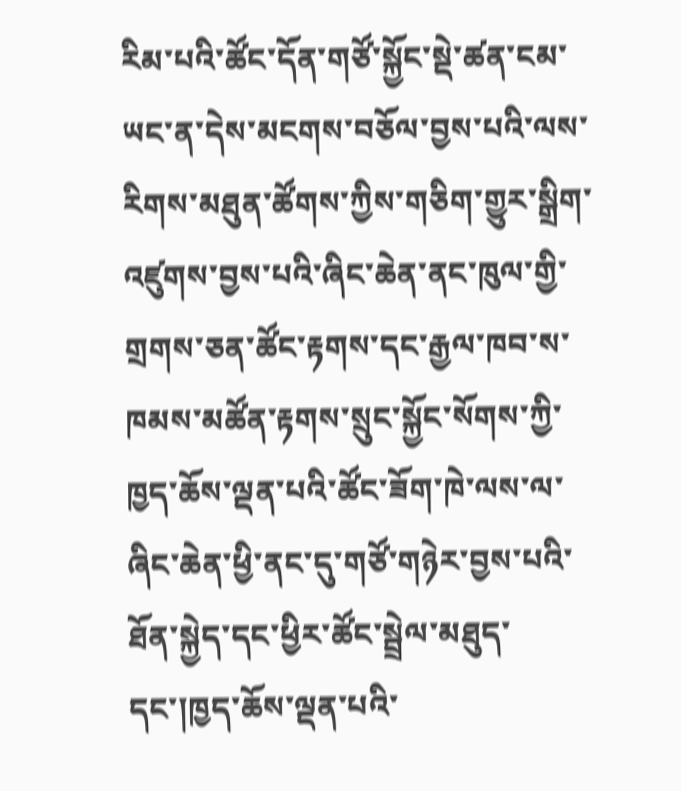རིམ་པའི་ཚོང་དོན་གཙོ་སྐྱོང་སྡེ་ཚན་ངམ་ཡང་ན་དེས་མངགས་བཅོལ་བྱས་པའི་ལས་རིགས་མཐུན་ཚོགས་ཀྱིས་གཅིག་གྱུར་སྒྲིག་འཛུགས་བྱས་པའི་ཞིང་ཆེན་ནང་ཁུལ་གྱི་གྲགས་ཅན་ཚོང་རྟགས་དང་རྒྱལ་ཁབ་ས་ཁམས་མཚོན་རྟགས་སྲུང་སྐྱོང་སོགས་ཀྱི་ཁྱད་ཆོས་ལྡན་པའི་ཚོང་ཟོག་ཁེ་ལས་ལ་ཞིང་ཆེན་ཕྱི་ནང་དུ་གཙོ་གཉེར་བྱས་པའི་ཐོན་སྐྱེད་དང་ཕྱིར་ཚོང་སྦྲེལ་མཐུད་དང་།ཁྱད་ཆོས་ལྡན་པའི་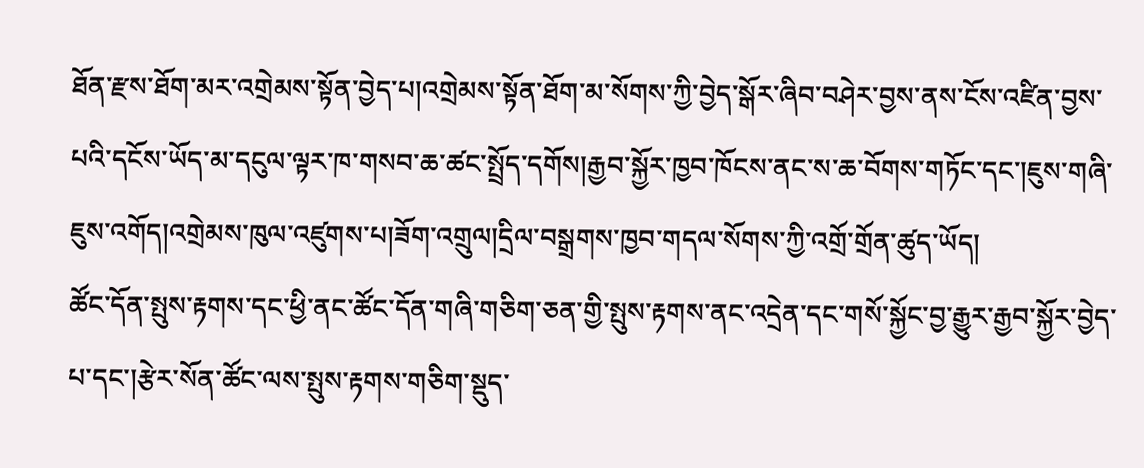ཐོན་རྫས་ཐོག་མར་འགྲེམས་སྟོན་བྱེད་པ།འགྲེམས་སྟོན་ཐོག་མ་སོགས་ཀྱི་བྱེད་སྒོར་ཞིབ་བཤེར་བྱས་ནས་ངོས་འཛིན་བྱས་པའི་དངོས་ཡོད་མ་དངུལ་ལྟར་ཁ་གསབ་ཆ་ཚང་སྤྲོད་དགོས།རྒྱབ་སྐྱོར་ཁྱབ་ཁོངས་ནང་ས་ཆ་བོགས་གཏོང་དང་།ཇུས་གཞི་ཇུས་འགོད།འགྲེམས་ཁུལ་འཛུགས་པ།ཟོག་འགྲུལ།དྲིལ་བསྒྲགས་ཁྱབ་གདལ་སོགས་ཀྱི་འགྲོ་གྲོན་ཚུད་ཡོད།
ཚོང་དོན་སྤུས་རྟགས་དང་ཕྱི་ནང་ཚོང་དོན་གཞི་གཅིག་ཅན་གྱི་སྤུས་རྟགས་ནང་འདྲེན་དང་གསོ་སྐྱོང་བྱ་རྒྱུར་རྒྱབ་སྐྱོར་བྱེད་པ་དང་།རྩེར་སོན་ཚོང་ལས་སྤུས་རྟགས་གཅིག་སྡུད་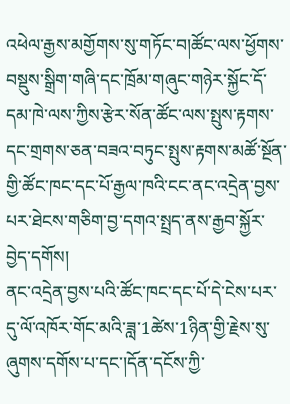འཕེལ་རྒྱས་མགྱོགས་སུ་གཏོང་བ།ཚོང་ལས་ཕྱོགས་བསྡུས་སྒྲིག་གཞི་དང་ཁྲོམ་གཞུང་གཉེར་སྐྱོང་དོ་དམ་ཁེ་ལས་ཀྱིས་རྩེར་སོན་ཚོང་ལས་སྤུས་རྟགས་དང་གྲགས་ཅན་བཟའ་བཏུང་སྤུས་རྟགས་མཚོ་སྔོན་གྱི་ཚོང་ཁང་དང་པོ་རྒྱལ་ཁའི་ངང་ནང་འདྲེན་བྱས་པར་ཐེངས་གཅིག་བྱ་དགའ་སྤྲད་ནས་རྒྱབ་སྐྱོར་བྱེད་དགོས།
ནང་འདྲེན་བྱས་པའི་ཚོང་ཁང་དང་པོ་དེ་ངེས་པར་དུ་ལོ་འཁོར་གོང་མའི་ཟླ་1ཚེས་1ཉིན་གྱི་རྗེས་སུ་ཞུགས་དགོས་པ་དང་།དོན་དངོས་ཀྱི་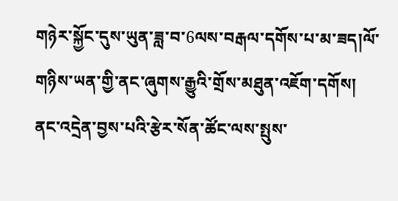གཉེར་སྐྱོང་དུས་ཡུན་ཟླ་བ་6ལས་བརྒལ་དགོས་པ་མ་ཟད།ལོ་གཉིས་ཡན་གྱི་ནང་ཞུགས་རྒྱུའི་གྲོས་མཐུན་འཇོག་དགོས། ནང་འདྲེན་བྱས་པའི་རྩེར་སོན་ཚོང་ལས་སྤུས་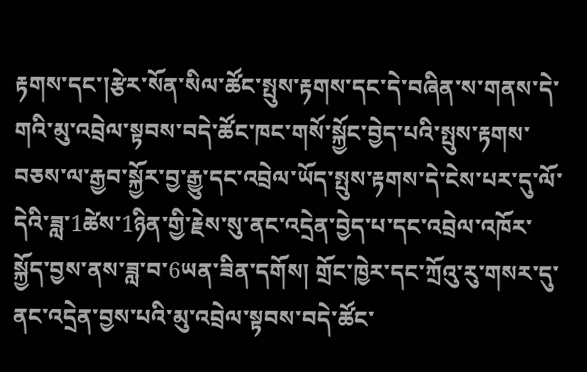རྟགས་དང་།རྩེར་སོན་སིལ་ཚོང་སྤུས་རྟགས་དང་དེ་བཞིན་ས་གནས་དེ་གའི་མུ་འབྲེལ་སྟབས་བདེ་ཚོང་ཁང་གསོ་སྐྱོང་བྱེད་པའི་སྤུས་རྟགས་བཅས་ལ་རྒྱབ་སྐྱོར་བྱ་རྒྱུ་དང་འབྲེལ་ཡོད་སྤུས་རྟགས་དེ་ངེས་པར་དུ་ལོ་དེའི་ཟླ་1ཚེས་1ཉིན་གྱི་རྗེས་སུ་ནང་འདྲེན་བྱེད་པ་དང་འབྲེལ་འཁོར་སྐྱོད་བྱས་ནས་ཟླ་བ་6ཡན་ཟིན་དགོས། གྲོང་ཁྱེར་དང་ཀྲོའུ་རུ་གསར་དུ་ནང་འདྲེན་བྱས་པའི་མུ་འབྲེལ་སྟབས་བདེ་ཚོང་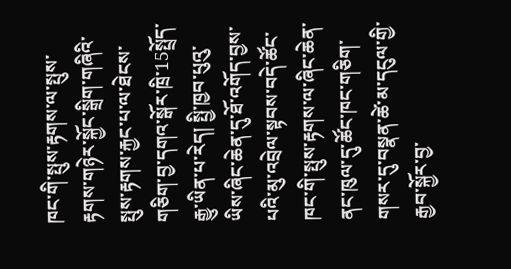ཁང་གི་སྤུས་རྟགས་ལ་སྤུས་རྟགས་གཉེར་སྐྱོང་སྒྲིག་གཞིའི་སྤུས་རྟགས་རྐྱང་པ་ལ་ཐེངས་གཅིག་བྱ་དགའ་སྒོར་ཁྲི་15སྤྲོད་རྒྱུ་ཡིན་པ་རེད། སྤྱི་ཁྱབ་པུའུ་ཡིས་ཞིང་ཆེན་དུ་ཐོ་འགོད་བྱས་པའི་མུ་འབྲེལ་སྟབས་བདེ་ཚོང་ཁང་གི་སྤུས་རྟགས་ལ་ཞིང་ཆེན་ནང་ཁུལ་དུ་ཚོང་ཁང་གཅིག་གསར་དུ་བསྣན་ཚེ་མ་དངུལ་གྱི་རྒྱབ་སྐྱོར་བྱ་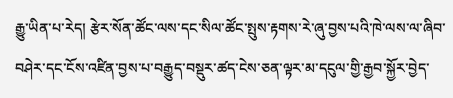རྒྱུ་ཡིན་པ་རེད། རྩེར་སོན་ཚོང་ལས་དང་སིལ་ཚོང་སྤུས་རྟགས་རེ་ཞུ་བྱས་པའི་ཁེ་ལས་ལ་ཞིབ་བཤེར་དང་ངོས་འཛིན་བྱས་པ་བརྒྱུད་བསྡུར་ཚད་ངེས་ཅན་ལྟར་མ་དངུལ་གྱི་རྒྱབ་སྐྱོར་བྱེད་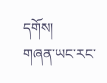དགོས།
གཞན་ཡང་རང་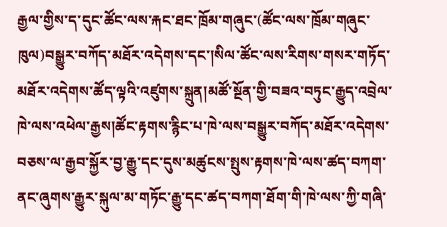རྒྱལ་གྱིས་ད་དུང་ཚོང་ལས་རྐང་ཐང་ཁྲོམ་གཞུང་(ཚོང་ལས་ཁྲོམ་གཞུང་ཁུལ)བསྒྱུར་བཀོད་མཐོར་འདེགས་དང་།སིལ་ཚོང་ལས་རིགས་གསར་གཏོད་མཐོར་འདེགས་ཚོད་ལྟའི་འཛུགས་སྐྲུན།མཚོ་སྔོན་གྱི་བཟའ་བཏུང་རྒྱུད་འབྲེལ་ཁེ་ལས་འཕེལ་རྒྱས།ཚོང་རྟགས་རྙིང་པ་ཁེ་ལས་བསྒྱུར་བཀོད་མཐོར་འདེགས་བཅས་ལ་རྒྱབ་སྐྱོར་བྱ་རྒྱུ་དང་དུས་མཚུངས་སྤུས་རྟགས་ཁེ་ལས་ཚད་བཀག་ནང་ཞུགས་རྒྱུར་སྐུལ་མ་གཏོང་རྒྱུ་དང་ཚད་བཀག་ཐོག་གི་ཁེ་ལས་ཀྱི་གཞི་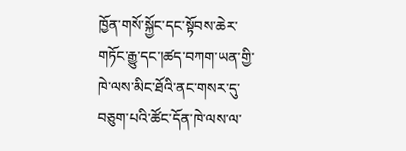ཁྱོན་གསོ་སྐྱོང་དང་སྟོབས་ཆེར་གཏོང་རྒྱུ་དང་།ཚད་བཀག་ཡན་གྱི་ཁེ་ལས་མིང་ཐོའི་ནང་གསར་དུ་བཅུག་པའི་ཚོང་དོན་ཁེ་ལས་ལ་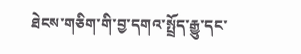ཐེངས་གཅིག་གི་བྱ་དགའ་སྤྲོད་རྒྱུ་དང་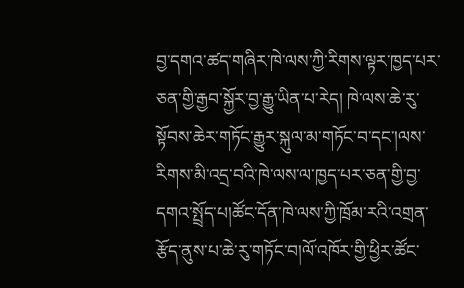བྱ་དགའ་ཚད་གཞིར་ཁེ་ལས་ཀྱི་རིགས་ལྟར་ཁྱད་པར་ཅན་གྱི་རྒྱབ་སྐྱོར་བྱ་རྒྱུ་ཡིན་པ་རེད། ཁེ་ལས་ཆེ་རུ་སྟོབས་ཆེར་གཏོང་རྒྱུར་སྐུལ་མ་གཏོང་བ་དང་།ལས་རིགས་མི་འདྲ་བའི་ཁེ་ལས་ལ་ཁྱད་པར་ཅན་གྱི་བྱ་དགའ་སྤྲོད་པ།ཚོང་དོན་ཁེ་ལས་ཀྱི་ཁྲོམ་རའི་འགྲན་རྩོད་ནུས་པ་ཆེ་རུ་གཏོང་བ།ལོ་འཁོར་གྱི་ཕྱིར་ཚོང་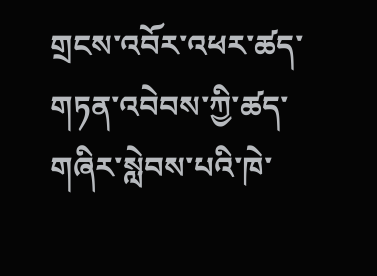གྲངས་འབོར་འཕར་ཚད་གཏན་འབེབས་ཀྱི་ཚད་གཞིར་སླེབས་པའི་ཁེ་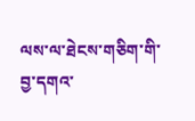ལས་ལ་ཐེངས་གཅིག་གི་བྱ་དགའ་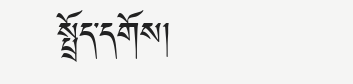སྤྲོད་དགོས།